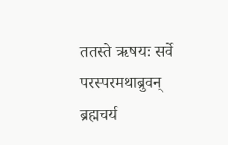ततस्ते ऋषयः सर्वे परस्परमथाब्रुवन्
ब्रह्मचर्य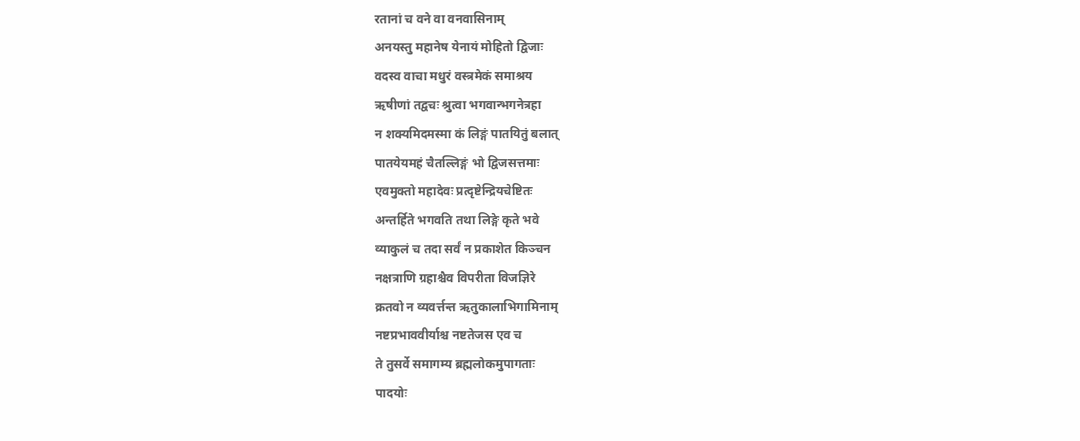रतानां च वने वा वनवासिनाम्
अनयस्तु महानेष येनायं मोहितो द्विजाः
वदस्व वाचा मधुरं वस्त्रमेकं समाश्रय
ऋषीणां तद्वचः श्रुत्वा भगवान्भगनेत्रहा
न शक्यमिदमस्मा कं लिङ्गं पातयितुं बलात्
पातयेयमहं चैतल्लिङ्गं भो द्विजसत्तमाः
एवमुक्तो महादेवः प्रत्दृष्टेन्द्रियचेष्टितः
अन्तर्हिते भगवति तथा लिङ्गे कृते भवे
व्याकुलं च तदा सर्वं न प्रकाशेत किञ्चन
नक्षत्राणि ग्रहाश्चैव विपरीता विजज्ञिरे
क्रतवो न व्यवर्त्तन्त ऋतुकालाभिगामिनाम्
नष्टप्रभाववीर्याश्च नष्टतेजस एव च
ते तुसर्वे समागम्य ब्रह्मलोकमुपागताः
पादयोः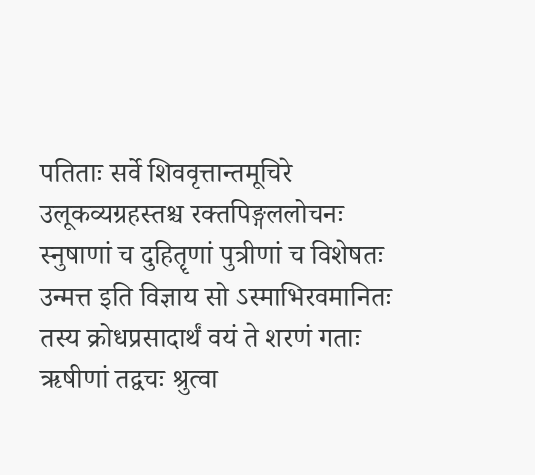पतिताः सर्वे शिववृत्तान्तमूचिरे
उलूकव्यग्रहस्तश्च रक्तपिङ्गललोचनः
स्नुषाणां च दुहितॄणां पुत्रीणां च विशेषतः
उन्मत्त इति विज्ञाय सो ऽस्माभिरवमानितः
तस्य क्रोधप्रसादार्थं वयं ते शरणं गताः
ऋषीणां तद्वचः श्रुत्वा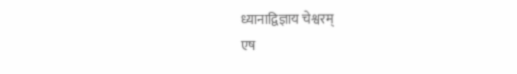ध्यानाद्विज्ञाय चेश्वरम्
एष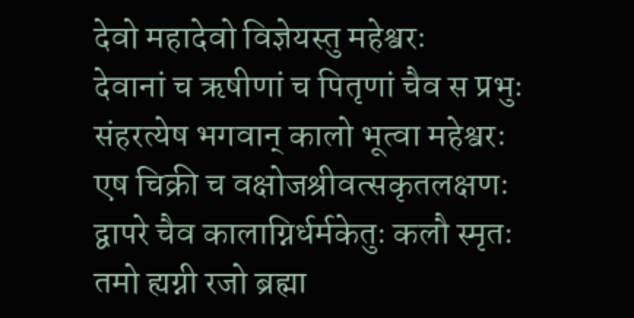देवो महादेवो विज्ञेयस्तु महेश्वरः
देवानां च ऋषीणां च पितृणां चैव स प्रभुः
संहरत्येष भगवान् कालो भूत्वा महेश्वरः
एष चिक्री च वक्षोजश्रीवत्सकृतलक्षणः
द्वापरे चैव कालाग्निर्धर्मकेतुः कलौ स्मृतः
तमो ह्यग्नी रजो ब्रह्मा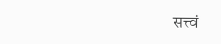सत्त्वं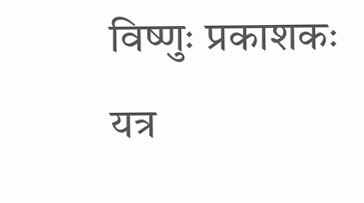विष्णुः प्रकाशकः
यत्र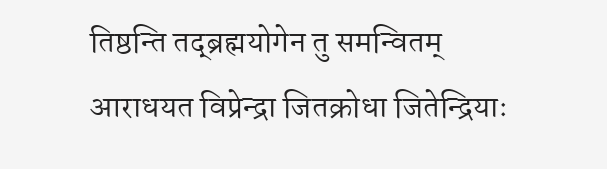तिष्ठन्ति तद्ब्रह्मयोगेन तु समन्वितम्
आराधयत विप्रेन्द्रा जितक्रोधा जितेन्द्रियाः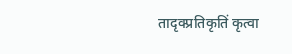तादृक्प्रतिकृतिं कृत्वा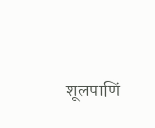शूलपाणिं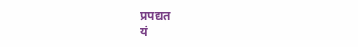प्रपद्यत
यं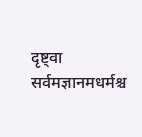दृष्ट्वा सर्वमज्ञानमधर्मश्च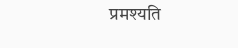प्रमश्यति